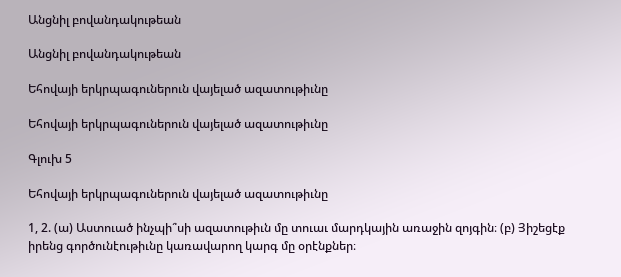Անցնիլ բովանդակութեան

Անցնիլ բովանդակութեան

Եհովայի երկրպագուներուն վայելած ազատութիւնը

Եհովայի երկրպագուներուն վայելած ազատութիւնը

Գլուխ 5

Եհովայի երկրպագուներուն վայելած ազատութիւնը

1, 2. (ա) Աստուած ինչպի՞սի ազատութիւն մը տուաւ մարդկային առաջին զոյգին։ (բ) Յիշեցէք իրենց գործունէութիւնը կառավարող կարգ մը օրէնքներ։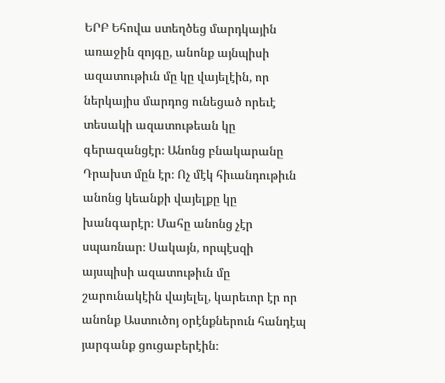ԵՐԲ Եհովա ստեղծեց մարդկային առաջին զոյգը, անոնք այնպիսի ազատութիւն մը կը վայելէին, որ ներկայիս մարդոց ունեցած որեւէ տեսակի ազատութեան կը գերազանցէր։ Անոնց բնակարանը Դրախտ մըն էր։ Ոչ մէկ հիւանդութիւն անոնց կեանքի վայելքը կը խանգարէր։ Մահը անոնց չէր սպառնար։ Սակայն, որպէսզի այսպիսի ազատութիւն մը շարունակէին վայելել, կարեւոր էր որ անոնք Աստուծոյ օրէնքներուն հանդէպ յարգանք ցուցաբերէին։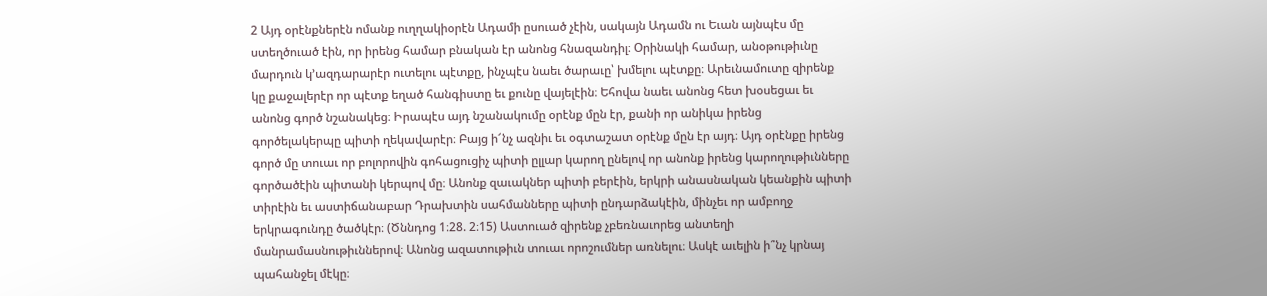2 Այդ օրէնքներէն ոմանք ուղղակիօրէն Ադամի ըսուած չէին, սակայն Ադամն ու Եւան այնպէս մը ստեղծուած էին, որ իրենց համար բնական էր անոնց հնազանդիլ։ Օրինակի համար, անօթութիւնը մարդուն կ’ազդարարէր ուտելու պէտքը, ինչպէս նաեւ ծարաւը՝ խմելու պէտքը։ Արեւնամուտը զիրենք կը քաջալերէր որ պէտք եղած հանգիստը եւ քունը վայելէին։ Եհովա նաեւ անոնց հետ խօսեցաւ եւ անոնց գործ նշանակեց։ Իրապէս այդ նշանակումը օրէնք մըն էր, քանի որ անիկա իրենց գործելակերպը պիտի ղեկավարէր։ Բայց ի՜նչ ազնիւ եւ օգտաշատ օրէնք մըն էր այդ։ Այդ օրէնքը իրենց գործ մը տուաւ որ բոլորովին գոհացուցիչ պիտի ըլլար կարող ընելով որ անոնք իրենց կարողութիւնները գործածէին պիտանի կերպով մը։ Անոնք զաւակներ պիտի բերէին, երկրի անասնական կեանքին պիտի տիրէին եւ աստիճանաբար Դրախտին սահմանները պիտի ընդարձակէին, մինչեւ որ ամբողջ երկրագունդը ծածկէր։ (Ծննդոց 1։28. 2։15) Աստուած զիրենք չբեռնաւորեց անտեղի մանրամասնութիւններով։ Անոնց ազատութիւն տուաւ որոշումներ առնելու։ Ասկէ աւելին ի՞նչ կրնայ պահանջել մէկը։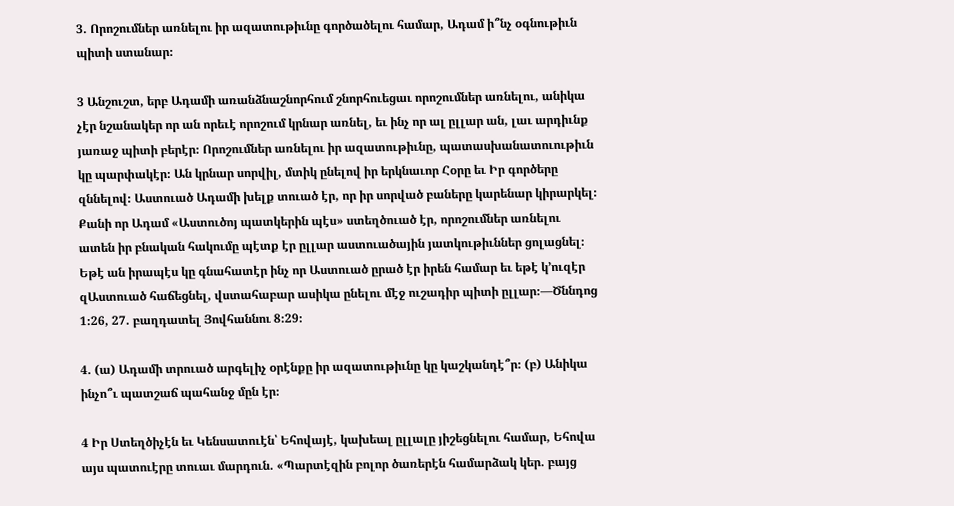3. Որոշումներ առնելու իր ազատութիւնը գործածելու համար, Ադամ ի՞նչ օգնութիւն պիտի ստանար։

3 Անշուշտ, երբ Ադամի առանձնաշնորհում շնորհուեցաւ որոշումներ առնելու, անիկա չէր նշանակեր որ ան որեւէ որոշում կրնար առնել, եւ ինչ որ ալ ըլլար ան, լաւ արդիւնք յառաջ պիտի բերէր։ Որոշումներ առնելու իր ազատութիւնը, պատասխանատուութիւն կը պարփակէր։ Ան կրնար սորվիլ, մտիկ ընելով իր երկնաւոր Հօրը եւ Իր գործերը զննելով։ Աստուած Ադամի խելք տուած էր, որ իր սորված բաները կարենար կիրարկել։ Քանի որ Ադամ «Աստուծոյ պատկերին պէս» ստեղծուած էր, որոշումներ առնելու ատեն իր բնական հակումը պէտք էր ըլլար աստուածային յատկութիւններ ցոլացնել։ Եթէ ան իրապէս կը գնահատէր ինչ որ Աստուած ըրած էր իրեն համար եւ եթէ կ’ուզէր զԱստուած հաճեցնել, վստահաբար ասիկա ընելու մէջ ուշադիր պիտի ըլլար։—Ծննդոց 1։26, 27. բաղդատել Յովհաննու 8։29։

4. (ա) Ադամի տրուած արգելիչ օրէնքը իր ազատութիւնը կը կաշկանդէ՞ր։ (բ) Անիկա ինչո՞ւ պատշաճ պահանջ մըն էր։

4 Իր Ստեղծիչէն եւ Կենսատուէն՝ Եհովայէ, կախեալ ըլլալը յիշեցնելու համար, Եհովա այս պատուէրը տուաւ մարդուն. «Պարտէզին բոլոր ծառերէն համարձակ կեր. բայց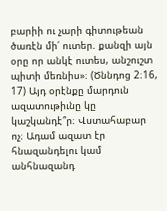բարիի ու չարի գիտութեան ծառէն մի՛ ուտեր. քանզի այն օրը որ անկէ ուտես, անշուշտ պիտի մեռնիս»։ (Ծննդոց 2։16, 17) Այդ օրէնքը մարդուն ազատութիւնը կը կաշկանդէ՞ր։ Վստահաբար ոչ։ Ադամ ազատ էր հնազանդելու կամ անհնազանդ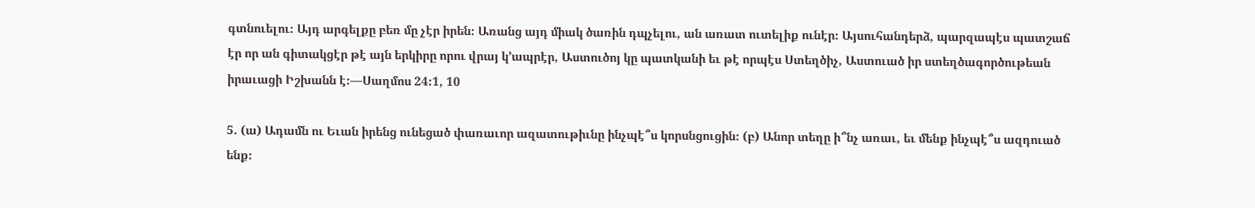գտնուելու։ Այդ արգելքը բեռ մը չէր իրեն։ Առանց այդ միակ ծառին դպչելու, ան առատ ուտելիք ունէր։ Այսուհանդերձ, պարզապէս պատշաճ էր որ ան գիտակցէր թէ այն երկիրը որու վրայ կ’ապրէր, Աստուծոյ կը պատկանի եւ թէ որպէս Ստեղծիչ, Աստուած իր ստեղծագործութեան իրաւացի Իշխանն է։—Սաղմոս 24։1, 10

5. (ա) Ադամն ու Եւան իրենց ունեցած փառաւոր ազատութիւնը ինչպէ՞ս կորսնցուցին։ (բ) Անոր տեղը ի՞նչ առաւ, եւ մենք ինչպէ՞ս ազդուած ենք։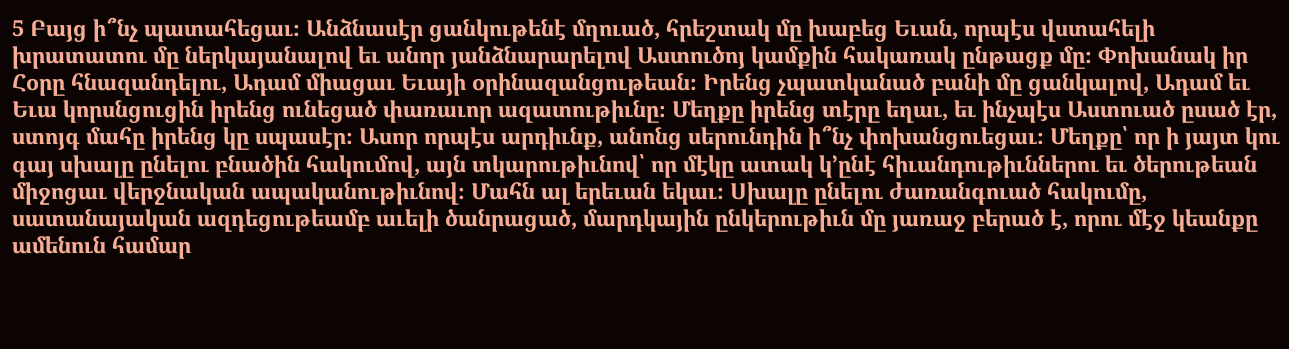5 Բայց ի՞նչ պատահեցաւ։ Անձնասէր ցանկութենէ մղուած, հրեշտակ մը խաբեց Եւան, որպէս վստահելի խրատատու մը ներկայանալով եւ անոր յանձնարարելով Աստուծոյ կամքին հակառակ ընթացք մը։ Փոխանակ իր Հօրը հնազանդելու, Ադամ միացաւ Եւայի օրինազանցութեան։ Իրենց չպատկանած բանի մը ցանկալով, Ադամ եւ Եւա կորսնցուցին իրենց ունեցած փառաւոր ազատութիւնը։ Մեղքը իրենց տէրը եղաւ, եւ ինչպէս Աստուած ըսած էր, ստոյգ մահը իրենց կը սպասէր։ Ասոր որպէս արդիւնք, անոնց սերունդին ի՞նչ փոխանցուեցաւ։ Մեղքը՝ որ ի յայտ կու գայ սխալը ընելու բնածին հակումով, այն տկարութիւնով՝ որ մէկը ատակ կ’ընէ հիւանդութիւններու եւ ծերութեան միջոցաւ վերջնական ապականութիւնով։ Մահն ալ երեւան եկաւ։ Սխալը ընելու ժառանգուած հակումը, սատանայական ազդեցութեամբ աւելի ծանրացած, մարդկային ընկերութիւն մը յառաջ բերած է, որու մէջ կեանքը ամենուն համար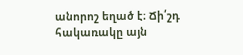անորոշ եղած է։ Ճի՛շդ հակառակը այն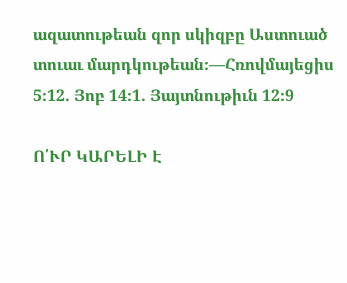ազատութեան զոր սկիզբը Աստուած տուաւ մարդկութեան։—Հռովմայեցիս 5։12. Յոբ 14։1. Յայտնութիւն 12։9

Ո՛ՒՐ ԿԱՐԵԼԻ Է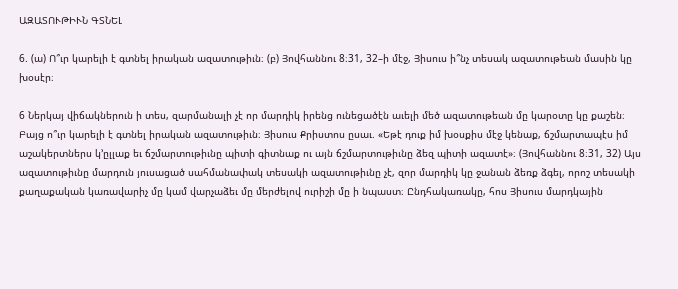ԱԶԱՏՈՒԹԻՒՆ ԳՏՆԵԼ

6. (ա) Ո՞ւր կարելի է գտնել իրական ազատութիւն։ (բ) Յովհաննու 8։31, 32–ի մէջ, Յիսուս ի՞նչ տեսակ ազատութեան մասին կը խօսէր։

6 Ներկայ վիճակներուն ի տես, զարմանալի չէ որ մարդիկ իրենց ունեցածէն աւելի մեծ ազատութեան մը կարօտը կը քաշեն։ Բայց ո՞ւր կարելի է գտնել իրական ազատութիւն։ Յիսուս Քրիստոս ըսաւ. «Եթէ դուք իմ խօսքիս մէջ կենաք, ճշմարտապէս իմ աշակերտներս կ’ըլլաք եւ ճշմարտութիւնը պիտի գիտնաք ու այն ճշմարտութիւնը ձեզ պիտի ազատէ»։ (Յովհաննու 8։31, 32) Այս ազատութիւնը մարդուն յուսացած սահմանափակ տեսակի ազատութիւնը չէ, զոր մարդիկ կը ջանան ձեռք ձգել, որոշ տեսակի քաղաքական կառավարիչ մը կամ վարչաձեւ մը մերժելով ուրիշի մը ի նպաստ։ Ընդհակառակը, հոս Յիսուս մարդկային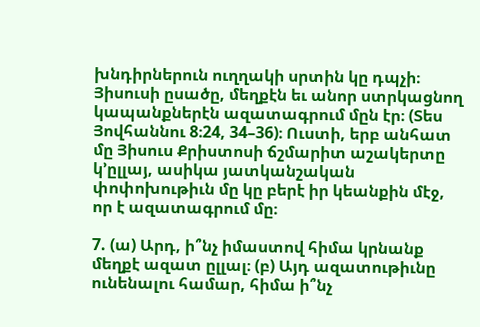խնդիրներուն ուղղակի սրտին կը դպչի։ Յիսուսի ըսածը, մեղքէն եւ անոր ստրկացնող կապանքներէն ազատագրում մըն էր։ (Տես Յովհաննու 8։24, 34–36)։ Ուստի, երբ անհատ մը Յիսուս Քրիստոսի ճշմարիտ աշակերտը կ’ըլլայ, ասիկա յատկանշական փոփոխութիւն մը կը բերէ իր կեանքին մէջ, որ է ազատագրում մը։

7. (ա) Արդ, ի՞նչ իմաստով հիմա կրնանք մեղքէ ազատ ըլլալ։ (բ) Այդ ազատութիւնը ունենալու համար, հիմա ի՞նչ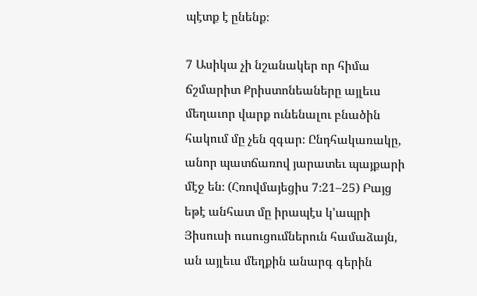պէտք է ընենք։

7 Ասիկա չի նշանակեր որ հիմա ճշմարիտ Քրիստոնեաները այլեւս մեղաւոր վարք ունենալու բնածին հակում մը չեն զգար։ Ընդհակառակը, անոր պատճառով յարատեւ պայքարի մէջ են։ (Հռովմայեցիս 7։21–25) Բայց եթէ անհատ մը իրապէս կ’ապրի Յիսուսի ուսուցումներուն համաձայն, ան այլեւս մեղքին անարգ գերին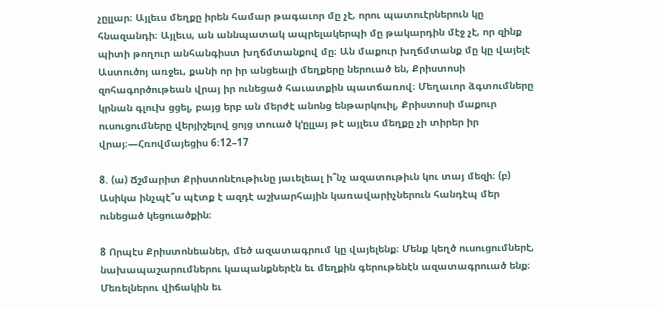չըլլար։ Այլեւս մեղքը իրեն համար թագաւոր մը չէ, որու պատուէրներուն կը հնազանդի։ Այլեւս, ան աննպատակ ապրելակերպի մը թակարդին մէջ չէ, որ զինք պիտի թողուր անհանգիստ խղճմտանքով մը։ Ան մաքուր խղճմտանք մը կը վայելէ Աստուծոյ առջեւ, քանի որ իր անցեալի մեղքերը ներուած են, Քրիստոսի զոհագործութեան վրայ իր ունեցած հաւատքին պատճառով։ Մեղաւոր ձգտումները կրնան գլուխ ցցել, բայց երբ ան մերժէ անոնց ենթարկուիլ, Քրիստոսի մաքուր ուսուցումները վերյիշելով ցոյց տուած կ’ըլլայ թէ այլեւս մեղքը չի տիրեր իր վրայ։—Հռովմայեցիս 6։12–17

8. (ա) Ճշմարիտ Քրիստոնէութիւնը յաւելեալ ի՞նչ ազատութիւն կու տայ մեզի։ (բ) Ասիկա ինչպէ՞ս պէտք է ազդէ աշխարհային կառավարիչներուն հանդէպ մեր ունեցած կեցուածքին։

8 Որպէս Քրիստոնեաներ, մեծ ազատագրում կը վայելենք։ Մենք կեղծ ուսուցումներէ, նախապաշարումներու կապանքներէն եւ մեղքին գերութենէն ազատագրուած ենք։ Մեռելներու վիճակին եւ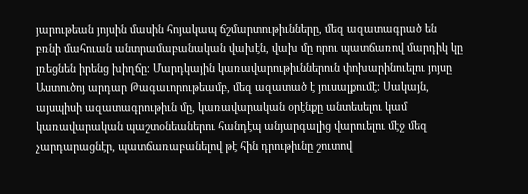յարութեան յոյսին մասին հոյակապ ճշմարտութիւնները, մեզ ազատագրած են բռնի մահուան անտրամաբանական վախէն, վախ մը որու պատճառով մարդիկ կը լռեցնեն իրենց խիղճը։ Մարդկային կառավարութիւններուն փոխարինուելու յոյսը Աստուծոյ արդար Թագաւորութեամբ, մեզ ազատած է յուսալքումէ։ Սակայն, այսպիսի ազատագրութիւն մը, կառավարական օրէնքը անտեսելու կամ կառավարական պաշտօնեաներու հանդէպ անյարգալից վարուելու մէջ մեզ չարդարացնէր, պատճառաբանելով թէ հին դրութիւնը շուտով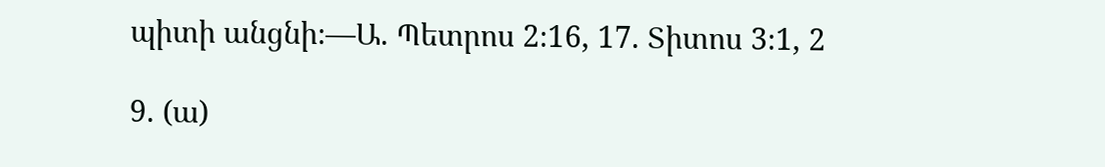պիտի անցնի։—Ա. Պետրոս 2։16, 17. Տիտոս 3։1, 2

9. (ա)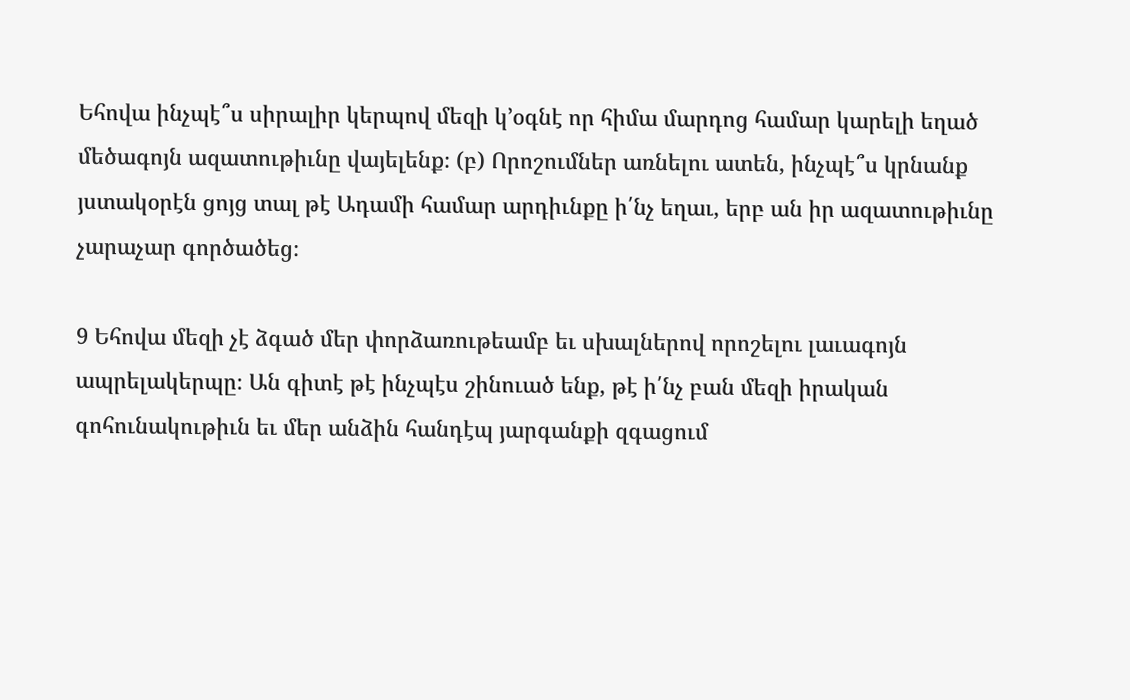Եհովա ինչպէ՞ս սիրալիր կերպով մեզի կ’օգնէ որ հիմա մարդոց համար կարելի եղած մեծագոյն ազատութիւնը վայելենք։ (բ) Որոշումներ առնելու ատեն, ինչպէ՞ս կրնանք յստակօրէն ցոյց տալ թէ Ադամի համար արդիւնքը ի՛նչ եղաւ, երբ ան իր ազատութիւնը չարաչար գործածեց։

9 Եհովա մեզի չէ ձգած մեր փորձառութեամբ եւ սխալներով որոշելու լաւագոյն ապրելակերպը։ Ան գիտէ թէ ինչպէս շինուած ենք, թէ ի՛նչ բան մեզի իրական գոհունակութիւն եւ մեր անձին հանդէպ յարգանքի զգացում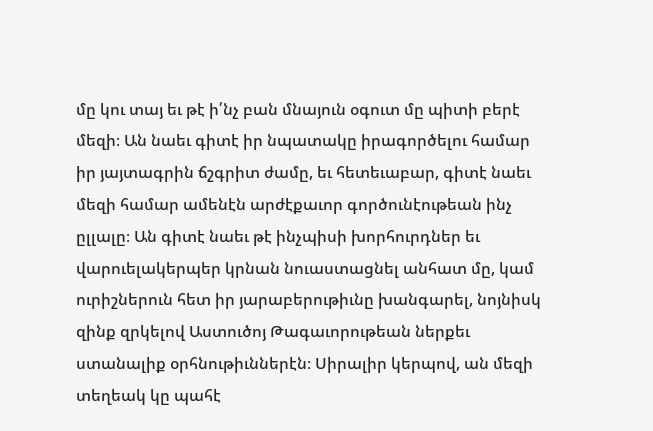մը կու տայ եւ թէ ի՛նչ բան մնայուն օգուտ մը պիտի բերէ մեզի։ Ան նաեւ գիտէ իր նպատակը իրագործելու համար իր յայտագրին ճշգրիտ ժամը, եւ հետեւաբար, գիտէ նաեւ մեզի համար ամենէն արժէքաւոր գործունէութեան ինչ ըլլալը։ Ան գիտէ նաեւ թէ ինչպիսի խորհուրդներ եւ վարուելակերպեր կրնան նուաստացնել անհատ մը, կամ ուրիշներուն հետ իր յարաբերութիւնը խանգարել, նոյնիսկ զինք զրկելով Աստուծոյ Թագաւորութեան ներքեւ ստանալիք օրհնութիւններէն։ Սիրալիր կերպով, ան մեզի տեղեակ կը պահէ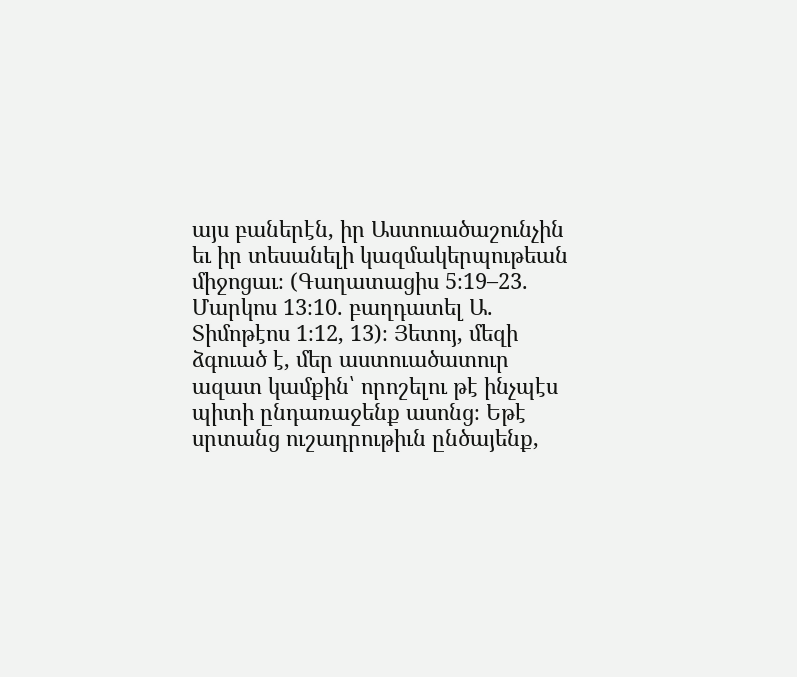այս բաներէն, իր Աստուածաշունչին եւ իր տեսանելի կազմակերպութեան միջոցաւ։ (Գաղատացիս 5։19–23. Մարկոս 13։10. բաղդատել Ա. Տիմոթէոս 1։12, 13)։ Յետոյ, մեզի ձգուած է, մեր աստուածատուր ազատ կամքին՝ որոշելու թէ ինչպէս պիտի ընդառաջենք ասոնց։ Եթէ սրտանց ուշադրութիւն ընծայենք,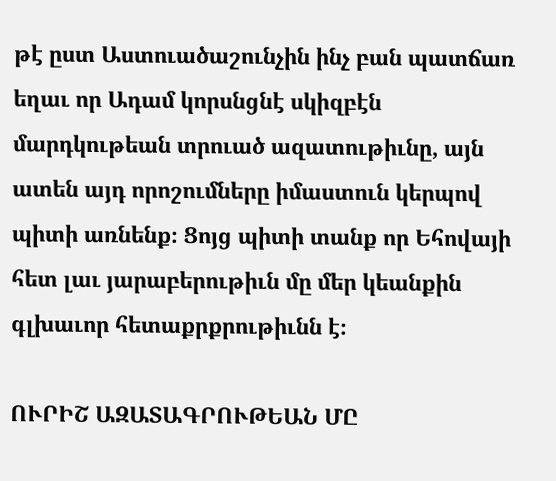թէ ըստ Աստուածաշունչին ինչ բան պատճառ եղաւ որ Ադամ կորսնցնէ սկիզբէն մարդկութեան տրուած ազատութիւնը, այն ատեն այդ որոշումները իմաստուն կերպով պիտի առնենք։ Ցոյց պիտի տանք որ Եհովայի հետ լաւ յարաբերութիւն մը մեր կեանքին գլխաւոր հետաքրքրութիւնն է։

ՈՒՐԻՇ ԱԶԱՏԱԳՐՈՒԹԵԱՆ ՄԸ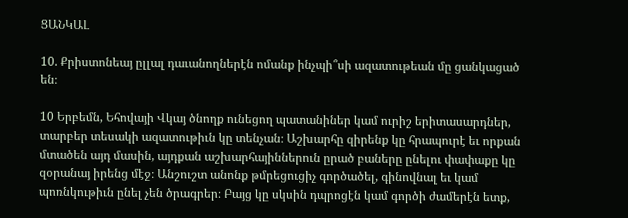ՑԱՆԿԱԼ

10. Քրիստոնեայ ըլլալ դաւանողներէն ոմանք ինչպի՞սի ազատութեան մը ցանկացած են։

10 Երբեմն, Եհովայի Վկայ ծնողք ունեցող պատանիներ կամ ուրիշ երիտասարդներ, տարբեր տեսակի ազատութիւն կը տենչան։ Աշխարհը զիրենք կը հրապուրէ եւ որքան մտածեն այդ մասին, այդքան աշխարհայիններուն ըրած բաները ընելու փափաքը կը զօրանայ իրենց մէջ։ Անշուշտ անոնք թմրեցուցիչ գործածել, գինովնալ եւ կամ պոռնկութիւն ընել չեն ծրագրեր։ Բայց կը սկսին դպրոցէն կամ գործի ժամերէն ետք,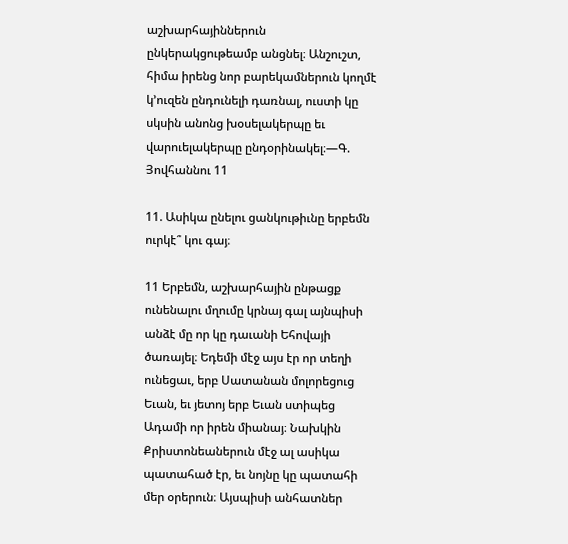աշխարհայիններուն ընկերակցութեամբ անցնել։ Անշուշտ, հիմա իրենց նոր բարեկամներուն կողմէ կ’ուզեն ընդունելի դառնալ, ուստի կը սկսին անոնց խօսելակերպը եւ վարուելակերպը ընդօրինակել։—Գ. Յովհաննու 11

11. Ասիկա ընելու ցանկութիւնը երբեմն ուրկէ՞ կու գայ։

11 Երբեմն, աշխարհային ընթացք ունենալու մղումը կրնայ գալ այնպիսի անձէ մը որ կը դաւանի Եհովայի ծառայել։ Եդեմի մէջ այս էր որ տեղի ունեցաւ, երբ Սատանան մոլորեցուց Եւան, եւ յետոյ երբ Եւան ստիպեց Ադամի որ իրեն միանայ։ Նախկին Քրիստոնեաներուն մէջ ալ ասիկա պատահած էր, եւ նոյնը կը պատահի մեր օրերուն։ Այսպիսի անհատներ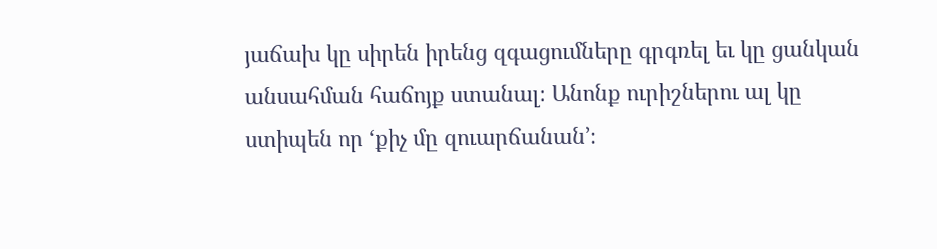յաճախ կը սիրեն իրենց զգացումները գրգռել եւ կը ցանկան անսահման հաճոյք ստանալ։ Անոնք ուրիշներու ալ կը ստիպեն որ ‘քիչ մը զուարճանան’։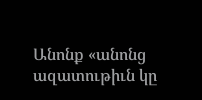Անոնք «անոնց ազատութիւն կը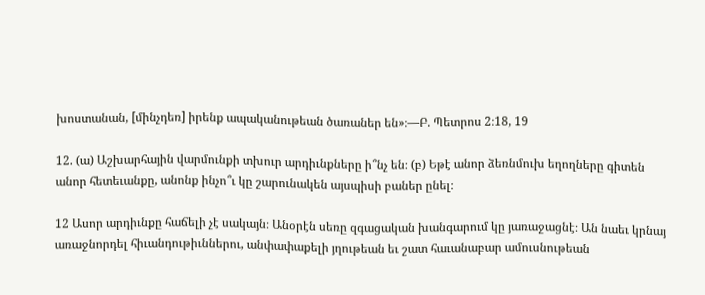խոստանան, [մինչդեռ] իրենք ապականութեան ծառաներ են»։—Բ. Պետրոս 2։18, 19

12. (ա) Աշխարհային վարմունքի տխուր արդիւնքները ի՞նչ են։ (բ) Եթէ անոր ձեռնմուխ եղողները գիտեն անոր հետեւանքը, անոնք ինչո՞ւ կը շարունակեն այսպիսի բաներ ընել։

12 Ասոր արդիւնքը հաճելի չէ սակայն։ Անօրէն սեռը զգացական խանգարում կը յառաջացնէ։ Ան նաեւ կրնայ առաջնորդել հիւանդութիւններու, անփափաքելի յղութեան եւ շատ հաւանաբար ամուսնութեան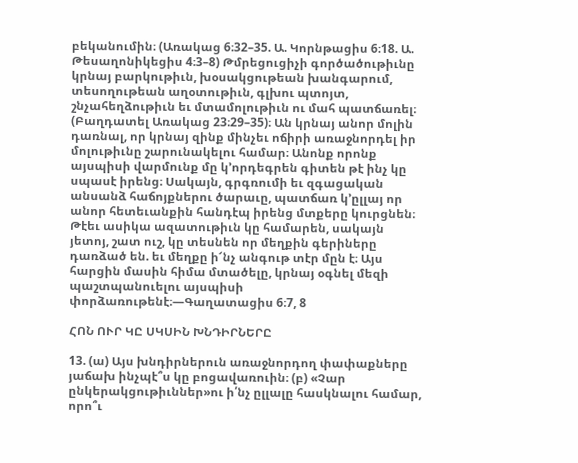բեկանումին։ (Առակաց 6։32–35. Ա. Կորնթացիս 6։18. Ա. Թեսաղոնիկեցիս 4։3–8) Թմրեցուցիչի գործածութիւնը կրնայ բարկութիւն, խօսակցութեան խանգարում, տեսողութեան աղօտութիւն, գլխու պտոյտ, շնչահեղձութիւն եւ մտամոլութիւն ու մահ պատճառել։ (Բաղդատել Առակաց 23։29–35)։ Ան կրնայ անոր մոլին դառնալ, որ կրնայ զինք մինչեւ ոճիրի առաջնորդել իր մոլութիւնը շարունակելու համար։ Անոնք որոնք այսպիսի վարմունք մը կ’որդեգրեն գիտեն թէ ինչ կը սպասէ իրենց։ Սակայն, գրգռումի եւ զգացական անսանձ հաճոյքներու ծարաւը, պատճառ կ’ըլլայ որ անոր հետեւանքին հանդէպ իրենց մտքերը կուրցնեն։ Թէեւ ասիկա ազատութիւն կը համարեն, սակայն յետոյ, շատ ուշ, կը տեսնեն որ մեղքին գերիները դառձած են. եւ մեղքը ի՜նչ անգութ տէր մըն է։ Այս հարցին մասին հիմա մտածելը, կրնայ օգնել մեզի պաշտպանուելու այսպիսի փորձառութենէ։—Գաղատացիս 6։7, 8

ՀՈՆ ՈՒՐ ԿԸ ՍԿՍԻՆ ԽՆԴԻՐՆԵՐԸ

13. (ա) Այս խնդիրներուն առաջնորդող փափաքները յաճախ ինչպէ՞ս կը բոցավառուին։ (բ) «Չար ընկերակցութիւններ»ու ի՛նչ ըլլալը հասկնալու համար, որո՞ւ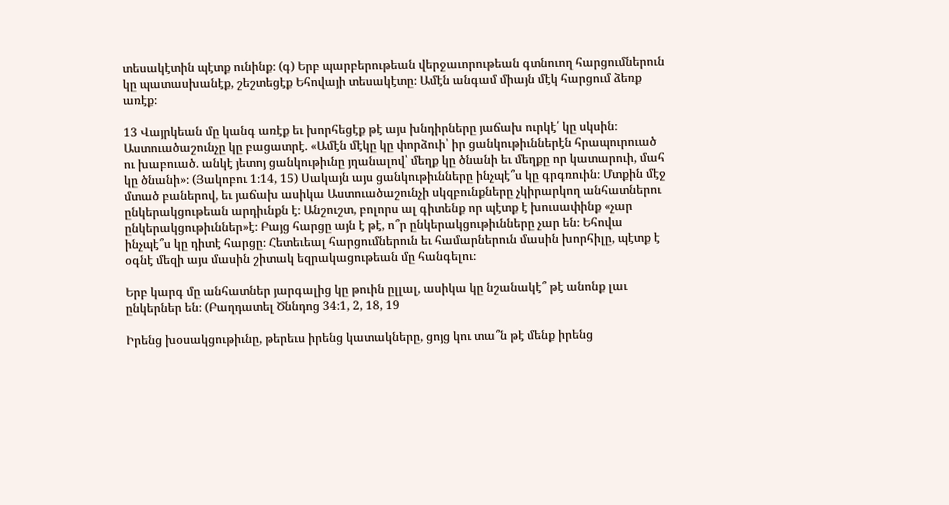տեսակէտին պէտք ունինք։ (գ) Երբ պարբերութեան վերջաւորութեան գտնուող հարցումներուն կը պատասխանէք, շեշտեցէք Եհովայի տեսակէտը։ Ամէն անգամ միայն մէկ հարցում ձեռք առէք։

13 Վայրկեան մը կանգ առէք եւ խորհեցէք թէ այս խնդիրները յաճախ ուրկէ՛ կը սկսին։ Աստուածաշունչը կը բացատրէ. «Ամէն մէկը կը փորձուի՝ իր ցանկութիւններէն հրապուրուած ու խաբուած. անկէ յետոյ ցանկութիւնը յղանալով՝ մեղք կը ծնանի եւ մեղքը որ կատարուի, մահ կը ծնանի»։ (Յակոբու 1։14, 15) Սակայն այս ցանկութիւնները ինչպէ՞ս կը գրգռուին։ Մտքին մէջ մտած բաներով, եւ յաճախ ասիկա Աստուածաշունչի սկզբունքները չկիրարկող անհատներու ընկերակցութեան արդիւնքն է։ Անշուշտ, բոլորս ալ գիտենք որ պէտք է խուսափինք «չար ընկերակցութիւններ»է։ Բայց հարցը այն է թէ, ո՞ր ընկերակցութիւնները չար են։ Եհովա ինչպէ՞ս կը դիտէ հարցը։ Հետեւեալ հարցումներուն եւ համարներուն մասին խորհիլը, պէտք է օգնէ մեզի այս մասին շիտակ եզրակացութեան մը հանգելու։

Երբ կարգ մը անհատներ յարգալից կը թուին ըլլալ, ասիկա կը նշանակէ՞ թէ անոնք լաւ ընկերներ են։ (Բաղդատել Ծննդոց 34։1, 2, 18, 19

Իրենց խօսակցութիւնը, թերեւս իրենց կատակները, ցոյց կու տա՞ն թէ մենք իրենց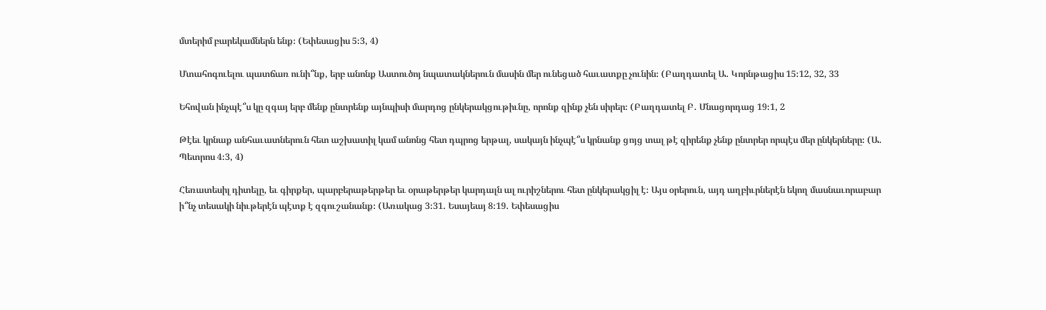մտերիմ բարեկամներն ենք։ (Եփեսացիս 5։3, 4)

Մտահոգուելու պատճառ ունի՞նք, երբ անոնք Աստուծոյ նպատակներուն մասին մեր ունեցած հաւատքը չունին։ (Բաղդատել Ա. Կորնթացիս 15։12, 32, 33

Եհովան ինչպէ՞ս կը զգայ երբ մենք ընտրենք այնպիսի մարդոց ընկերակցութիւնը, որոնք զինք չեն սիրեր։ (Բաղդատել Բ. Մնացորդաց 19։1, 2

Թէեւ կրնաք անհաւատներուն հետ աշխատիլ կամ անոնց հետ դպրոց երթալ, սակայն ինչպէ՞ս կրնանք ցոյց տալ թէ զիրենք չենք ընտրեր որպէս մեր ընկերները։ (Ա. Պետրոս 4։3, 4)

Հեռատեսիլ դիտելը, եւ գիրքեր, պարբերաթերթեր եւ օրաթերթեր կարդալն ալ ուրիշներու հետ ընկերակցիլ է։ Այս օրերուն, այդ աղբիւրներէն եկող մասնաւորաբար ի՞նչ տեսակի նիւթերէն պէտք է զգուշանանք։ (Առակաց 3։31. Եսայեայ 8։19. Եփեսացիս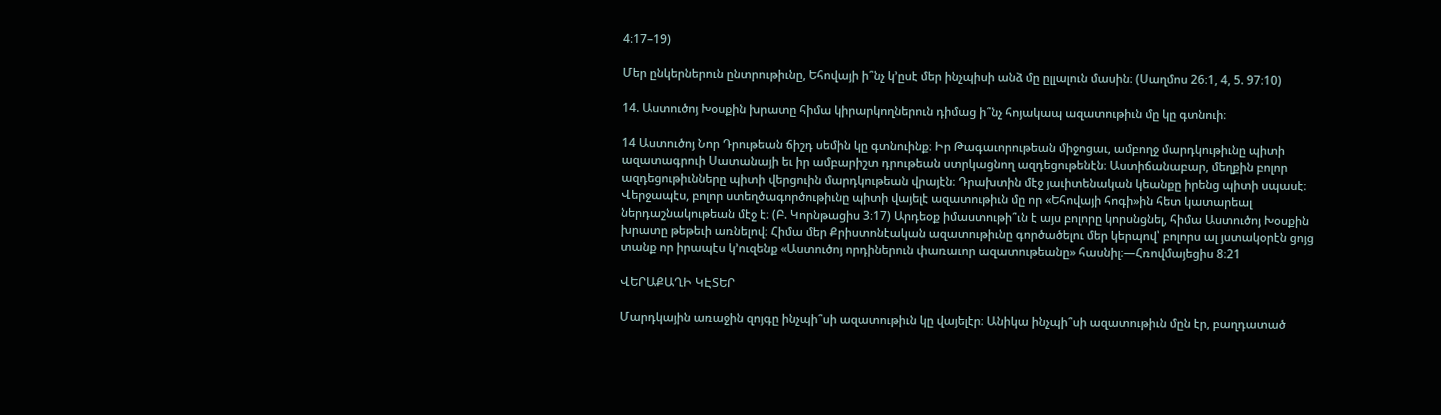4։17–19)

Մեր ընկերներուն ընտրութիւնը, Եհովայի ի՞նչ կ’ըսէ մեր ինչպիսի անձ մը ըլլալուն մասին։ (Սաղմոս 26։1, 4, 5. 97։10)

14. Աստուծոյ Խօսքին խրատը հիմա կիրարկողներուն դիմաց ի՞նչ հոյակապ ազատութիւն մը կը գտնուի։

14 Աստուծոյ Նոր Դրութեան ճիշդ սեմին կը գտնուինք։ Իր Թագաւորութեան միջոցաւ, ամբողջ մարդկութիւնը պիտի ազատագրուի Սատանայի եւ իր ամբարիշտ դրութեան ստրկացնող ազդեցութենէն։ Աստիճանաբար, մեղքին բոլոր ազդեցութիւնները պիտի վերցուին մարդկութեան վրայէն։ Դրախտին մէջ յաւիտենական կեանքը իրենց պիտի սպասէ։ Վերջապէս, բոլոր ստեղծագործութիւնը պիտի վայելէ ազատութիւն մը որ «Եհովայի հոգի»ին հետ կատարեալ ներդաշնակութեան մէջ է։ (Բ. Կորնթացիս 3։17) Արդեօք իմաստութի՞ւն է այս բոլորը կորսնցնել, հիմա Աստուծոյ Խօսքին խրատը թեթեւի առնելով։ Հիմա մեր Քրիստոնէական ազատութիւնը գործածելու մեր կերպով՝ բոլորս ալ յստակօրէն ցոյց տանք որ իրապէս կ’ուզենք «Աստուծոյ որդիներուն փառաւոր ազատութեանը» հասնիլ։—Հռովմայեցիս 8։21

ՎԵՐԱՔԱՂԻ ԿԷՏԵՐ

Մարդկային առաջին զոյգը ինչպի՞սի ազատութիւն կը վայելէր։ Անիկա ինչպի՞սի ազատութիւն մըն էր, բաղդատած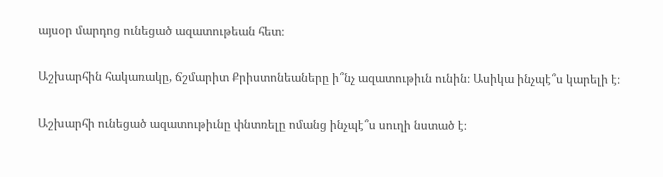այսօր մարդոց ունեցած ազատութեան հետ։

Աշխարհին հակառակը, ճշմարիտ Քրիստոնեաները ի՞նչ ազատութիւն ունին։ Ասիկա ինչպէ՞ս կարելի է։

Աշխարհի ունեցած ազատութիւնը փնտռելը ոմանց ինչպէ՞ս սուղի նստած է։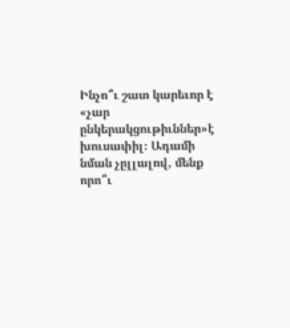Ինչո՞ւ շատ կարեւոր է «չար ընկերակցութիւններ»է խուսափիլ։ Ադամի նման չըլլալով, մենք որո՞ւ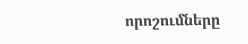որոշումները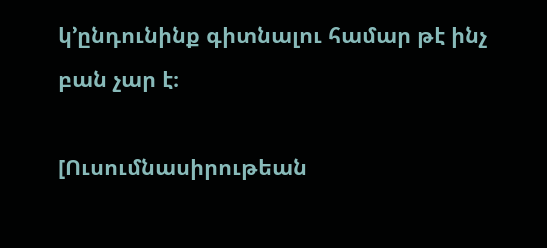կ’ընդունինք գիտնալու համար թէ ինչ բան չար է։

[Ուսումնասիրութեան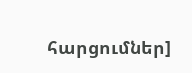հարցումներ]